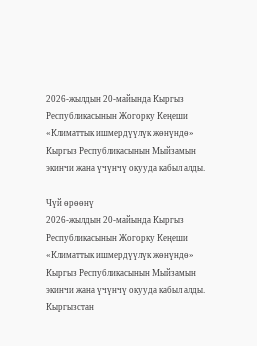2026-жылдын 20-майында Кыргыз Республикасынын Жогорку Кеңеши «Климаттык ишмердүүлүк жөнүндө» Кыргыз Республикасынын Мыйзамын экинчи жана үчүнчү окууда кабыл алды.

Чүй өрөөнү
2026-жылдын 20-майында Кыргыз Республикасынын Жогорку Кеңеши «Климаттык ишмердүүлүк жөнүндө» Кыргыз Республикасынын Мыйзамын экинчи жана үчүнчү окууда кабыл алды.
Кыргызстан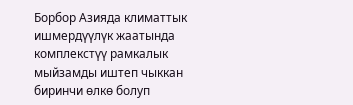Борбор Азияда климаттык ишмердүүлүк жаатында комплекстүү рамкалык мыйзамды иштеп чыккан биринчи өлкө болуп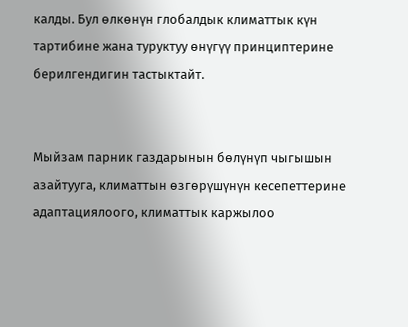калды. Бул өлкөнүн глобалдык климаттык күн тартибине жана туруктуу өнүгүү принциптерине берилгендигин тастыктайт.


Мыйзам парник газдарынын бөлүнүп чыгышын азайтууга, климаттын өзгөрүшүнүн кесепеттерине адаптациялоого, климаттык каржылоо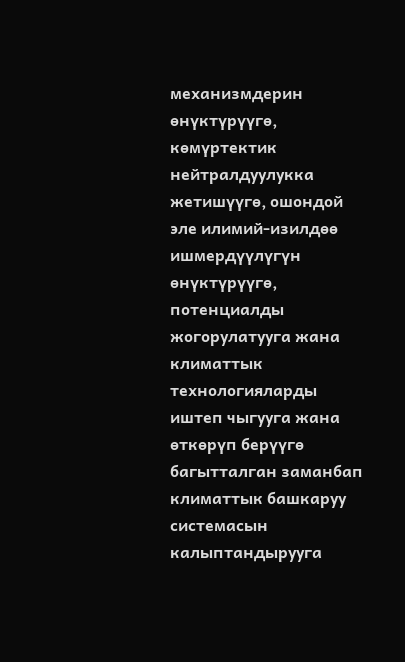механизмдерин өнүктүрүүгө, көмүртектик нейтралдуулукка жетишүүгө, ошондой эле илимий-изилдөө ишмердүүлүгүн өнүктүрүүгө, потенциалды жогорулатууга жана климаттык технологияларды иштеп чыгууга жана өткөрүп берүүгө багытталган заманбап климаттык башкаруу системасын калыптандырууга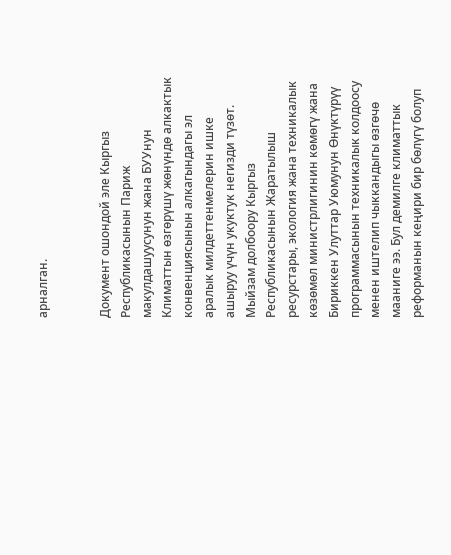арналган.


Документ ошондой эле Кыргыз Республикасынын Париж макулдашуусунун жана БУУнун Климаттын өзгөрүшү жөнүндө алкактык конвенциясынын алкагындагы эл аралык милдеттенмелерин ишке ашыруу үчүн укуктук негизди түзөт.
Мыйзам долбоору Кыргыз Республикасынын Жаратылыш ресурстары, экология жана техникалык көзөмөл министрлигинин көмөгү жана Бириккен Улуттар Уюмунун Өнүктүрүү программасынын техникалык колдоосу менен иштелип чыккандыгы өзгөчө мааниге ээ. Бул демилге климаттык реформанын кеңири бир бөлүгү болуп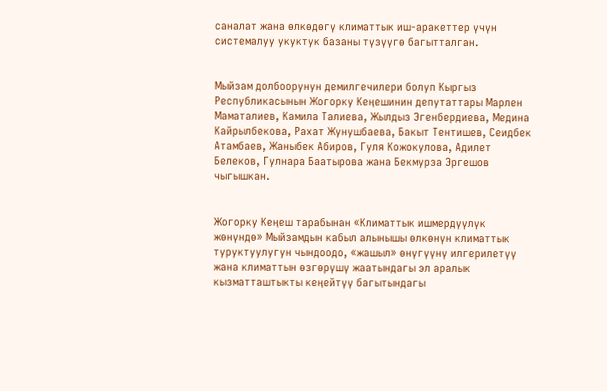саналат жана өлкөдөгү климаттык иш-аракеттер үчүн системалуу укуктук базаны түзүүгө багытталган.


Мыйзам долбоорунун демилгечилери болуп Кыргыз Республикасынын Жогорку Кеңешинин депутаттары Марлен Маматалиев, Камила Талиева, Жылдыз Эгенбердиева, Медина Кайрылбекова, Рахат Жунушбаева, Бакыт Тентишев, Сеидбек Атамбаев, Жаныбек Абиров, Гуля Кожокулова, Адилет Белеков, Гулнара Баатырова жана Бекмурза Эргешов чыгышкан.


Жогорку Кеңеш тарабынан «Климаттык ишмердүүлүк жөнүндө» Мыйзамдын кабыл алынышы өлкөнүн климаттык туруктуулугун чындоодо, «жашыл» өнүгүүнү илгерилетүү жана климаттын өзгөрүшү жаатындагы эл аралык кызматташтыкты кеңейтүү багытындагы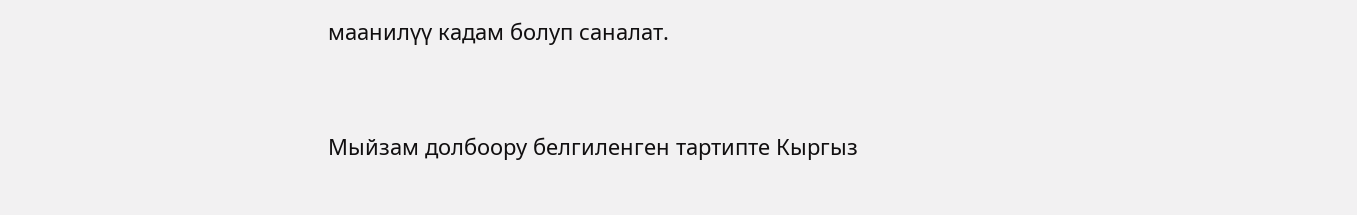маанилүү кадам болуп саналат.


Мыйзам долбоору белгиленген тартипте Кыргыз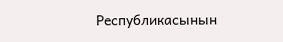Республикасынын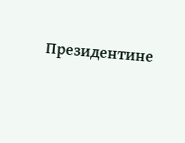Президентине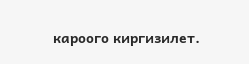кароого киргизилет.